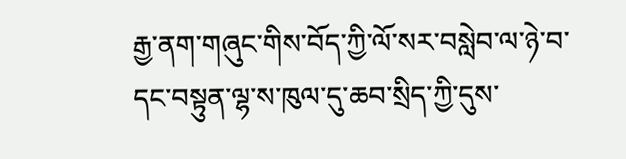རྒྱ་ནག་གཞུང་གིས་བོད་ཀྱི་ལོ་སར་བསླེབ་ལ་ཉེ་བ་དང་བསྟུན་ལྷ་ས་ཁུལ་དུ་ཆབ་སྲིད་ཀྱི་དུས་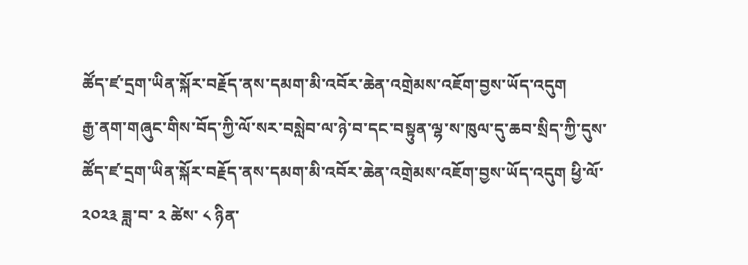ཚོད་ཛ་དྲག་ཡིན་སྐོར་བརྗོད་ནས་དམག་མི་འབོར་ཆེན་འགྲེམས་འཇོག་བྱས་ཡོད་འདུག
རྒྱ་ནག་གཞུང་གིས་བོད་ཀྱི་ལོ་སར་བསླེབ་ལ་ཉེ་བ་དང་བསྟུན་ལྷ་ས་ཁུལ་དུ་ཆབ་སྲིད་ཀྱི་དུས་ཚོད་ཛ་དྲག་ཡིན་སྐོར་བརྗོད་ནས་དམག་མི་འབོར་ཆེན་འགྲེམས་འཇོག་བྱས་ཡོད་འདུག ཕྱི་ལོ་ ༢༠༢༣ ཟླ་བ་ ༢ ཚེས་ ༨ ཉིན་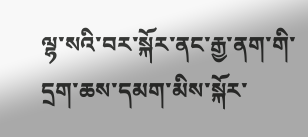ལྷ་སའི་བར་སྐོར་ནང་རྒྱ་ནག་གི་དྲག་ཆས་དམག་མིས་སྐོར་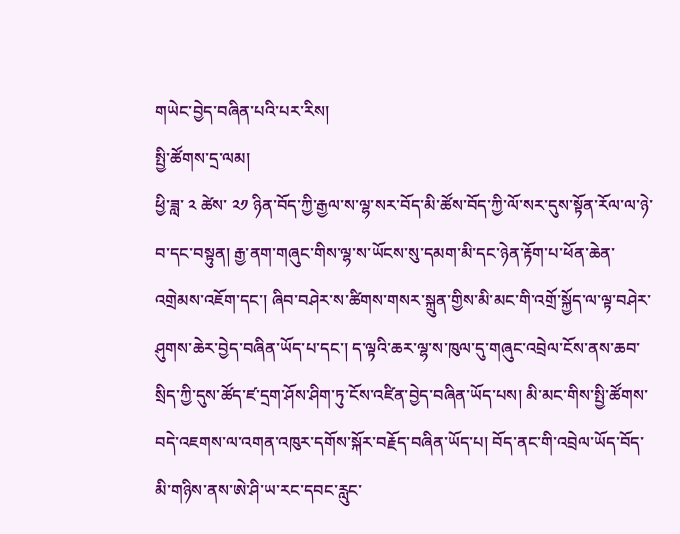གཡེང་བྱེད་བཞིན་པའི་པར་རིས།
སྤྱི་ཚོགས་དྲ་ལམ།
ཕྱི་ཟླ་ ༢ ཚེས་ ༢༡ ཉིན་བོད་ཀྱི་རྒྱལ་ས་ལྷ་སར་བོད་མི་ཚོས་བོད་ཀྱི་ལོ་སར་དུས་སྟོན་རོལ་ལ་ཉེ་བ་དང་བསྟུན། རྒྱ་ནག་གཞུང་གིས་ལྷ་ས་ཡོངས་སུ་དམག་མི་དང་ཉེན་རྟོག་པ་ཕོན་ཆེན་འགྲེམས་འཇོག་དང་། ཞིབ་བཤེར་ས་ཚིགས་གསར་སྐྲུན་གྱིས་མི་མང་གི་འགྲོ་སྐྱོད་ལ་ལྟ་བཤེར་ཤུགས་ཆེར་བྱེད་བཞིན་ཡོད་པ་དང་། ད་ལྟའི་ཆར་ལྷ་ས་ཁུལ་དུ་གཞུང་འབྲེལ་ངོས་ནས་ཆབ་སྲིད་ཀྱི་དུས་ཚོད་ཛ་དྲག་ཤོས་ཤིག་ཏུ་ངོས་འཛིན་བྱེད་བཞིན་ཡོད་པས། མི་མང་གིས་སྤྱི་ཚོགས་བདེ་འཇགས་ལ་འགན་འཁུར་དགོས་སྐོར་བརྗོད་བཞིན་ཡོད་པ། བོད་ནང་གི་འབྲེལ་ཡོད་བོད་མི་གཉིས་ནས་ཨེ་ཤི་ཡ་རང་དབང་རླུང་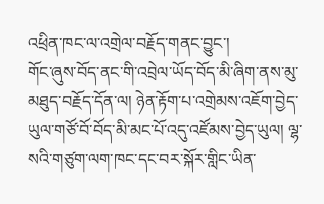འཕྲིན་ཁང་ལ་འགྲེལ་བརྗོད་གནང་བྱུང་།
གོང་ཞུས་བོད་ནང་གི་འབྲེལ་ཡོད་བོད་མི་ཞིག་ནས་མུ་མཐུད་བརྗོད་དོན་ལ། ཉེན་རྟོག་པ་འགྲེམས་འཇོག་བྱེད་ཡུལ་གཙོ་བོ་བོད་མི་མང་པོ་འདུ་འཛོམས་བྱེད་ཡུལ། ལྷ་སའི་གཙུག་ལག་ཁང་དང་བར་སྐོར་གླིང་ཡིན་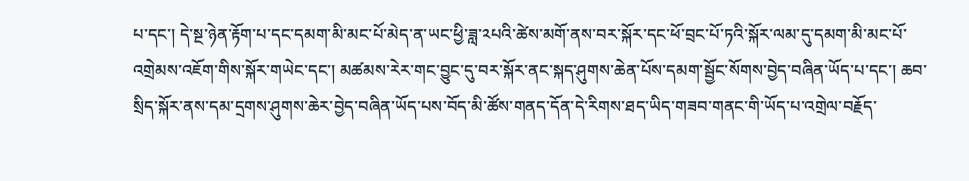པ་དང་། དེ་སྔ་ཉེན་རྟོག་པ་དང་དམག་མི་མང་པོ་མེད་ན་ཡང་ཕྱི་ཟླ་༢པའི་ཚེས་མགོ་ནས་བར་སྐོར་དང་ཕོ་བྲང་པོ་ཏའི་སྐོར་ལམ་དུ་དམག་མི་མང་པོ་འགྲེམས་འཇོག་གིས་སྐོར་གཡེང་དང་། མཚམས་རེར་གང་བྱུང་དུ་བར་སྐོར་ནང་སྐད་ཤུགས་ཆེན་པོས་དམག་སྦྱོང་སོགས་བྱེད་བཞིན་ཡོད་པ་དང་། ཆབ་སྲིད་སྐོར་ནས་དམ་དྲགས་ཤུགས་ཆེར་བྱེད་བཞིན་ཡོད་པས་བོད་མི་ཚོས་གནད་དོན་དེ་རིགས་ཐད་ཡིད་གཟབ་གནང་གི་ཡོད་པ་འགྲེལ་བརྗོད་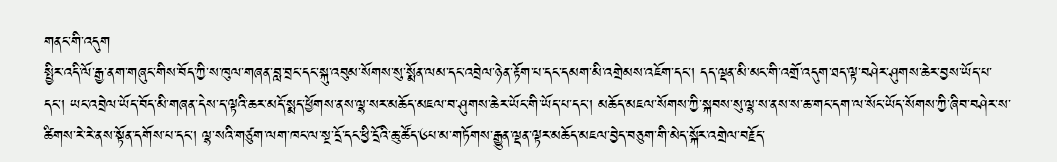གནང་གི་འདུག
སྤྱིར་འདི་ལོ་རྒྱ་ནག་གཞུང་གིས་བོད་ཀྱི་ས་ཁུལ་གཞན་བླ་བྲང་དང་སྐུ་འབུམ་སོགས་སུ་སྨོན་ལམ་དང་འབྲེལ་ཉེན་རྟོག་པ་དང་དམག་མི་འགྲེམས་འཇོག་དང་། དད་ལྡན་མི་མང་གི་འགྲོ་འདུག་ཐད་ལྟ་བཤེར་ཤུགས་ཆེར་བྱས་ཡོད་པ་དང་། ཡང་འབྲེལ་ཡོད་བོད་མི་གཞན་དེས་ད་ལྟའི་ཆར་མདོ་སྨད་ཕྱོགས་ནས་ལྷ་སར་མཆོད་མཇལ་བ་ཤུགས་ཆེར་ཡོང་གི་ཡོད་པ་དང་། མཆོད་མཇལ་སོགས་ཀྱི་སྐབས་སུ་ལྷ་ས་ནས་ས་ཆ་གང་དག་ལ་སོང་ཡོད་སོགས་ཀྱི་ཞིབ་བཤེར་ས་ཚིགས་རེ་རེ་ནས་སྟོན་དགོས་པ་དང་། ལྷ་སའི་གཙུག་ལག་ཁང་ལ་སྔ་དྲོ་དང་ཕྱི་དྲོའི་ཆུ་ཚོད་༦པ་མ་གཏོགས་རྒྱུན་ལྡན་ལྟར་མཆོད་མཇལ་བྱེད་བཅུག་གི་མེད་སྐོར་འགྲེལ་བརྗོད་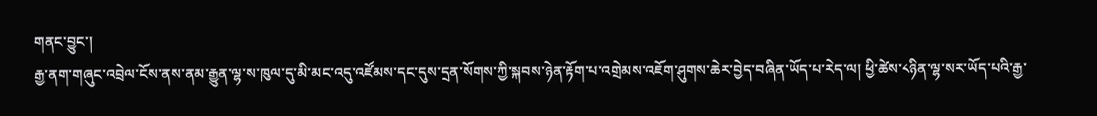གནང་བྱུང་།
རྒྱ་ནག་གཞུང་འབྲེལ་ངོས་ནས་ནམ་རྒྱུན་ལྷ་ས་ཁུལ་དུ་མི་མང་འདུ་འཛོམས་དང་དུས་དྲན་སོགས་ཀྱི་སྐབས་ཉེན་རྟོག་པ་འགྲེམས་འཇོག་ཤུགས་ཆེར་བྱེད་བཞིན་ཡོད་པ་རེད་ལ། ཕྱི་ཚེས་༨ཉིན་ལྷ་སར་ཡོད་པའི་རྒྱ་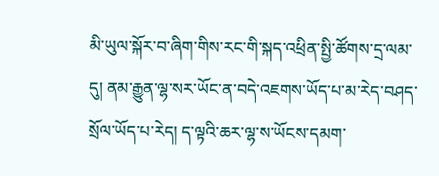མི་ཡུལ་སྐོར་བ་ཞིག་གིས་རང་གི་སྐད་འཕྲིན་སྤྱི་ཚོགས་དྲ་ལམ་དུ། ནམ་རྒྱུན་ལྷ་སར་ཡོང་ན་བདེ་འཇགས་ཡོད་པ་མ་རེད་བཤད་སྲོལ་ཡོད་པ་རེད། ད་ལྟའི་ཆར་ལྷ་ས་ཡོངས་དམག་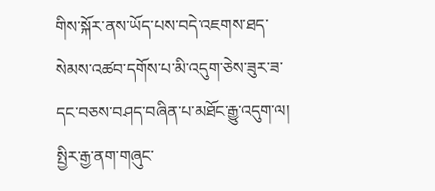གིས་སྐོར་ནས་ཡོད་པས་བདེ་འཇགས་ཐད་སེམས་འཚབ་དགོས་པ་མི་འདུག་ཅེས་ཟུར་ཟ་དང་བཅས་བཤད་བཞིན་པ་མཐོང་རྒྱུ་འདུག་ལ། སྤྱིར་རྒྱ་ནག་གཞུང་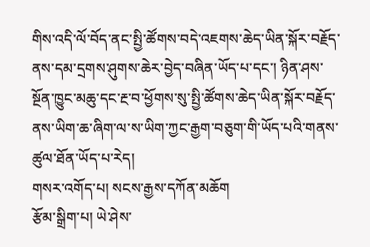གིས་འདི་ལོ་བོད་ནང་སྤྱི་ཚོགས་བདེ་འཇགས་ཆེད་ཡིན་སྐོར་བརྗོད་ནས་དམ་དྲགས་ཤུགས་ཆེར་བྱེད་བཞིན་ཡོད་པ་དང་། ཉིན་ཤས་སྔོན་ཁྱུང་མཆུ་དང་རྔ་བ་ཕྱོགས་སུ་སྤྱི་ཚོགས་ཆེད་ཡིན་སྐོར་བརྗོད་ནས་ཡིག་ཆ་ཞིག་ལ་ས་ཡིག་ཀྱང་རྒྱག་བཅུག་གི་ཡོད་པའི་གནས་ཚུལ་ཐོན་ཡོད་པ་རེད།
གསར་འགོད་པ། སངས་རྒྱས་དཀོན་མཆོག
རྩོམ་སྒྲིག་པ། ཡེ་ཤེས་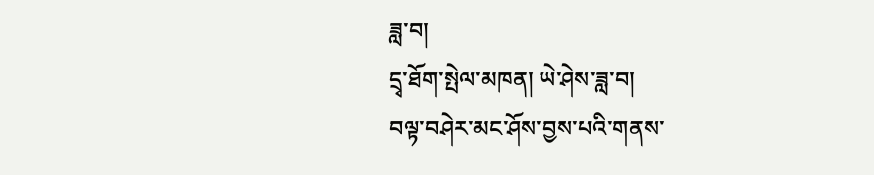ཟླ་བ།
དྲྭ་ཐོག་སྤེལ་མཁན། ཡེ་ཤེས་ཟླ་བ།
བལྟ་བཤེར་མང་ཤོས་བྱས་པའི་གནས་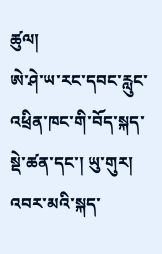ཚུལ།
ཨེ་ཤེ་ཡ་རང་དབང་རླུང་འཕྲིན་ཁང་གི་བོད་སྐད་སྡེ་ཚན་དང་། ཡུ་གུར། འབར་མའི་སྐད་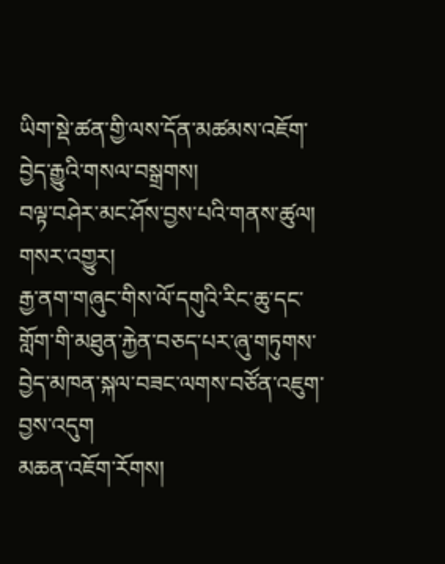ཡིག་སྡེ་ཚན་གྱི་ལས་དོན་མཚམས་འཇོག་བྱེད་རྒྱུའི་གསལ་བསྒྲགས།
བལྟ་བཤེར་མང་ཤོས་བྱས་པའི་གནས་ཚུལ།
གསར་འགྱུར།
རྒྱ་ནག་གཞུང་གིས་ལོ་དགུའི་རིང་ཆུ་དང་གློག་གི་མཐུན་རྐྱེན་བཅད་པར་ཞུ་གཏུགས་བྱེད་མཁན་སྐལ་བཟང་ལགས་བཙོན་འཇུག་བྱས་འདུག
མཆན་འཇོག་རོགས།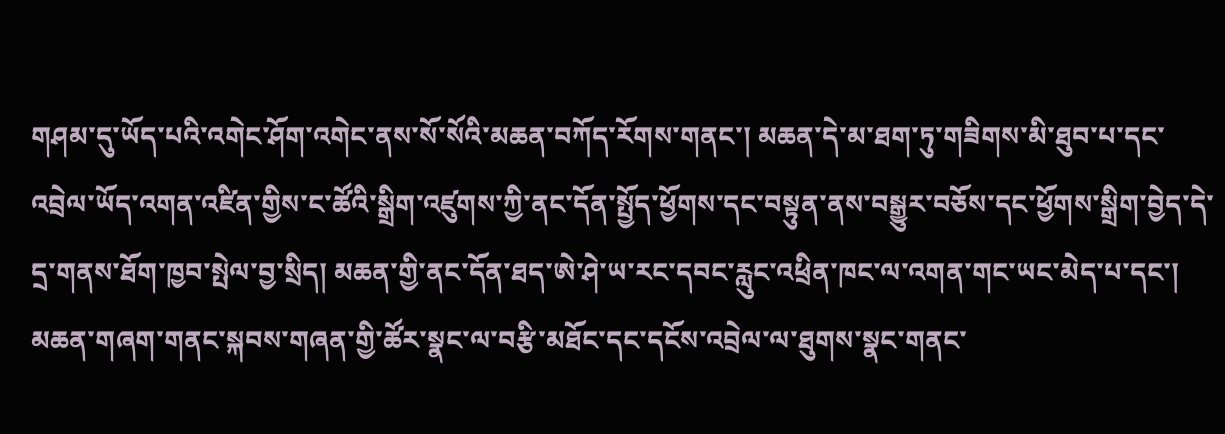གཤམ་དུ་ཡོད་པའི་འགེང་ཤོག་འགེང་ནས་སོ་སོའི་མཆན་བཀོད་རོགས་གནང་། མཆན་དེ་མ་ཐག་ཏུ་གཟིགས་མི་ཐུབ་པ་དང་འབྲེལ་ཡོད་འགན་འཛིན་གྱིས་ང་ཚོའི་སྒྲིག་འཛུགས་ཀྱི་ནང་དོན་སྤྱོད་ཕྱོགས་དང་བསྟུན་ནས་བསྒྱུར་བཅོས་དང་ཕྱོགས་སྒྲིག་བྱེད་དེ་དྲ་གནས་ཐོག་ཁྱབ་སྤེལ་བྱ་སྲིད། མཆན་གྱི་ནང་དོན་ཐད་ཨེ་ཤེ་ཡ་རང་དབང་རླུང་འཕྲིན་ཁང་ལ་འགན་གང་ཡང་མེད་པ་དང་། མཆན་གཞག་གནང་སྐབས་གཞན་གྱི་ཚོར་སྣང་ལ་བརྩི་མཐོང་དང་དངོས་འབྲེལ་ལ་ཐུགས་སྣང་གནང་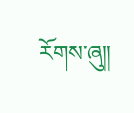རོགས་ཞུ༎